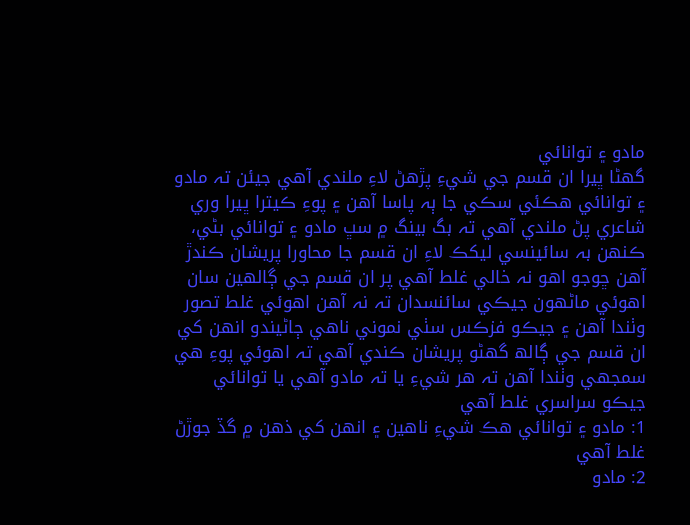مادو ۽ توانائي
گهڻا ڀيرا ان قسم جي شيءِ پڙهڻ لاءِ ملندي آهي جيئن تہ مادو ۽ توانائي هڪئي سڪي جا ٻہ پاسا آهن ۽ پوءِ ڪيترا ڀيرا وري شاعري پڻ ملندي آهي تہ بگ بينگ ۾ سڀ مادو ۽ توانائي بڻي، ڪنھن بہ سائينسي ليکڪ لاءِ ان قسم جا محاورا پريشان ڪندڙ آهن ڇوجو اهو نہ خالي غلط آهي پر ان قسم جي ڳالهين سان اهوئي ماڻهون جيڪي سائنسدان تہ نہ آهن اهوئي غلط تصور وٺندا آهن ۽ جيڪو فزڪس سٺي نموني ناهي ڄاڻيندو انھن کي ان قسم جي ڳالھ گهڻو پريشان ڪندي آهي تہ اهوئي پوءِ هي سمجھي وٺندا آهن تہ هر شيءِ يا تہ مادو آهي يا توانائي جيڪو سراسري غلط آهي
1: مادو ۽ توانائي هڪ شيءِ ناهين ۽ انھن کي ذهن ۾ گڏ جوڙڻ غلط آهي
2: مادو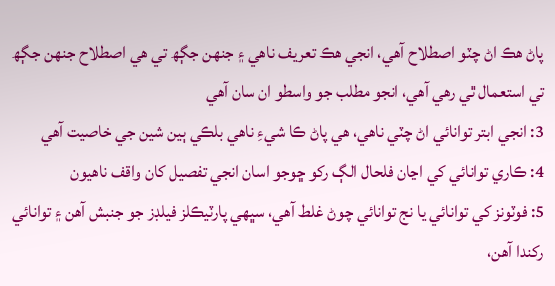پاڻ هڪ اڻ چٽو اصطلاح آهي، انجي هڪ تعريف ناهي ۽ جنھن جڳھ تي هي اصطلاح جنھن جڳھ تي استعمال ٿي رهي آهي، انجو مطلب جو واسطو ان سان آهي
3: انجي ابتر توانائي اڻ چٽي ناهي، هي پاڻ ڪا شيءِ ناهي بلڪي ٻين شين جي خاصيت آهي
4: ڪاري توانائي کي اڃان فلحال الڳ رکو ڇوجو اسان انجي تفصيل کان واقف ناهيون
5: فوٽونز کي توانائي يا نج توانائي چوڻ غلط آهي، سڀهي پارٽيڪلز فيلڊز جو جنبش آهن ۽ توانائي رکندا آهن،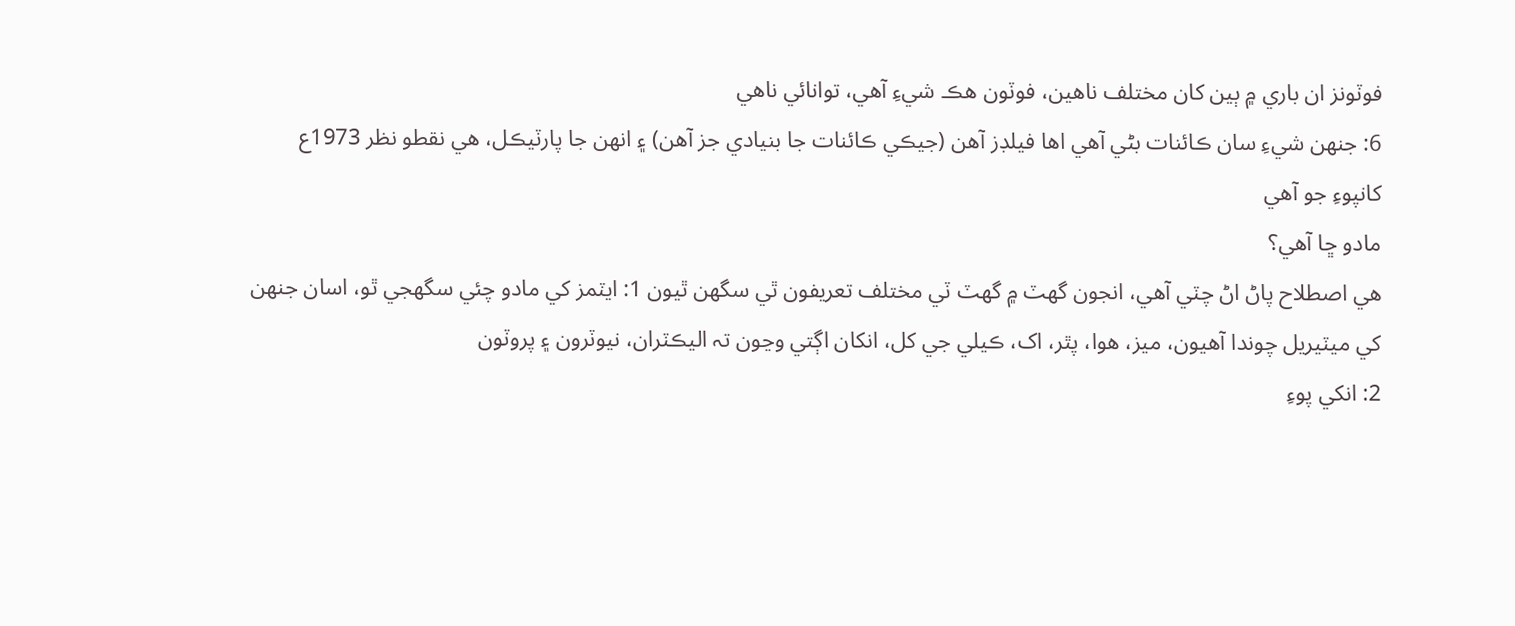فوٽونز ان باري ۾ ٻين کان مختلف ناهين، فوٽون هڪ شيءِ آهي، توانائي ناهي
6: جنھن شيءِ سان ڪائنات بڻي آهي اها فيلڊز آهن (جيڪي ڪائنات جا بنيادي جز آهن) ۽ انھن جا پارٽيڪل، هي نقطو نظر 1973ع کانپوءِ جو آهي
مادو ڇا آهي؟
هي اصطلاح پاڻ اڻ چٽي آهي، انجون گهٽ ۾ گهٽ ٽي مختلف تعريفون ٿي سگهن ٿيون 1: ايٽمز کي مادو چئي سگھجي ٿو، اسان جنھن کي ميٽيريل چوندا آهيون، ميز، هوا، پٿر، اک، ڪيلي جي کل، انکان اڳتي وڃون تہ اليڪٽران، نيوٽرون ۽ پروٽون
2: انکي پوءِ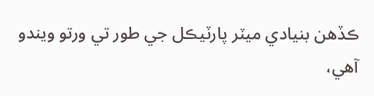ڪڏهن بنيادي ميٽر پارٽيڪل جي طور تي ورتو ويندو آهي،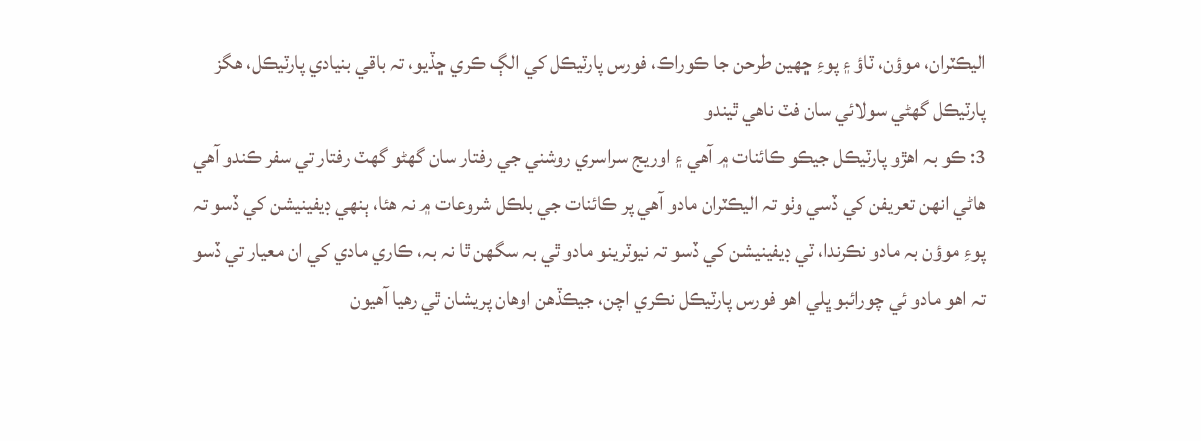اليڪٽران، موؤن، ٽاؤ ۽ پوءِ ڇهين طرحن جا ڪوراڪ، فورس پارٽيڪل کي الڳ ڪري ڇڏيو، تہ باقي بنيادي پارٽيڪل، هگز پارٽيڪل گهڻي سولائي سان فٽ ناهي ٿيندو
3: ڪو بہ اهڙو پارٽيڪل جيڪو ڪائنات ۾ آهي ۽ اوريج سراسري روشني جي رفتار سان گهڻو گهٽ رفتار تي سفر ڪندو آهي
هاڻي انھن تعريفن کي ڏسي وٺو تہ اليڪٽران مادو آهي پر ڪائنات جي بلڪل شروعات ۾ نہ هئا، ٻنهي ڊيفينيشن کي ڏسو تہ پوءِ موؤن بہ مادو نڪرندا، ٽي ڊيفينيشن کي ڏسو تہ نيوٽرينو مادو ٿي بہ سگهن ٿا نہ بہ، ڪاري مادي کي ان معيار تي ڏسو تہ اهو مادو ئي چورائبو ڀلي اهو فورس پارٽيڪل نڪري اچن، جيڪڏهن اوهان پريشان ٿي رهيا آهيون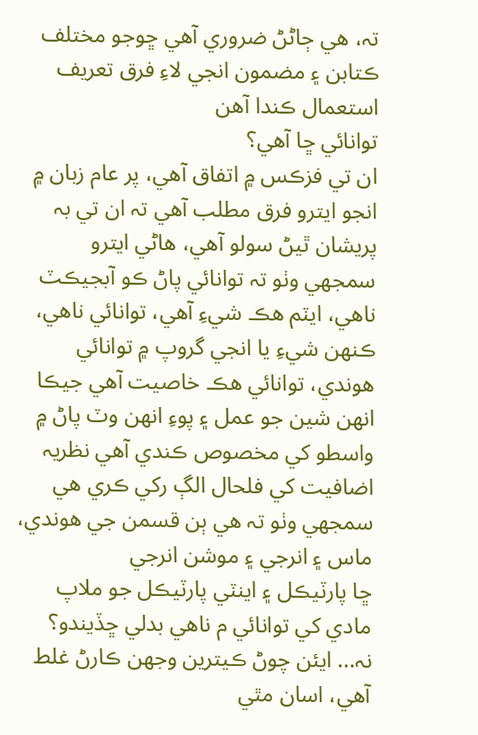تہ، هي ڄاڻڻ ضروري آهي ڇوجو مختلف ڪتابن ۽ مضمون انجي لاءِ فرق تعريف استعمال ڪندا آهن
توانائي ڇا آهي؟
ان تي فزڪس ۾ اتفاق آهي، پر عام زبان ۾ انجو ايترو فرق مطلب آهي تہ ان تي بہ پريشان ٿيڻ سولو آهي، هاڻي ايترو سمجهي وٺو تہ توانائي پاڻ ڪو آبجيڪٽ ناهي، ايٽم هڪ شيءِ آهي، توانائي ناهي، ڪنھن شيءِ يا انجي گروپ ۾ توانائي هوندي، توانائي هڪ خاصيت آهي جيڪا انھن شين جو عمل ۽ پوءِ انھن وٽ پاڻ ۾ واسطو کي مخصوص ڪندي آهي نظريہ اضافيت کي فلحال الڳ رکي ڪري هي سمجهي وٺو تہ هي ٻن قسمن جي هوندي، ماس ۽ انرجي ۽ موشن انرجي
ڇا پارٽيڪل ۽ اينٽي پارٽيڪل جو ملاپ مادي کي توانائي م ناهي بدلي ڇڏيندو؟
نہ... ايئن چوڻ ڪيترين وجهن ڪارڻ غلط آهي، اسان مٿي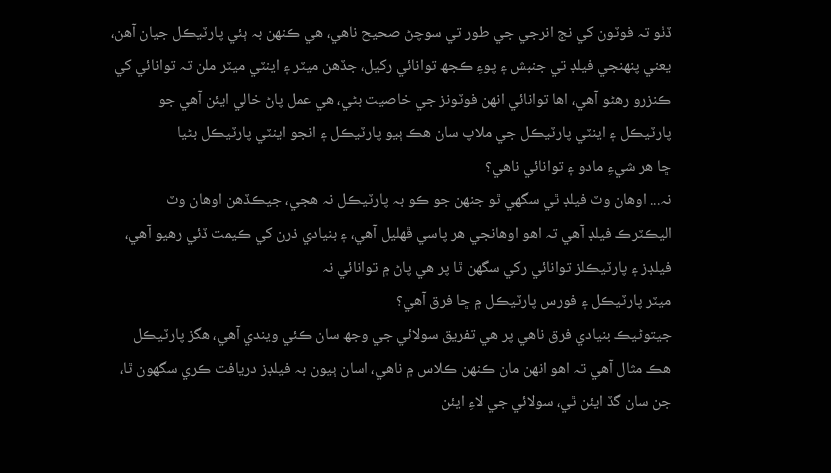ڏٺو تہ فوٽون کي نج انرجي جي طور تي سوچڻ صحيح ناهي، هي ڪنھن بہ ٻئي پارٽيڪل جيان آهن، يعني پنهنجي فيلڊ تي جنبش ۽ پوءِ ڪجھ توانائي رکيل، جڏهن ميٽر ۽ اينٽي ميٽر ملن تہ توانائي کي ڪنزرو رهڻو آهي، اها توانائي انھن فوٽونز جي خاصيت بڻي، هي عمل پاڻ خالي ايئن آهي جو پارٽيڪل ۽ اينٽي پارٽيڪل جي ملاپ سان هڪ ٻيو پارٽيڪل ۽ انجو اينٽي پارٽيڪل بڻيا
ڇا هر شيءِ مادو ۽ توانائي ناهي؟
نہ... اوهان وٽ فيلڊ ٿي سگهي ٿو جنھن جو ڪو بہ پارٽيڪل نہ هجي، جيڪڏهن اوهان وٽ اليڪٽرڪ فيلڊ آهي تہ اهو اوهانجي هر پاسي ڦهليل آهي، ۽ بنيادي ذرن کي ڪيمت ڏئي رهيو آهي، فيلڊز ۽ پارٽيڪلز توانائي رکي سگهن ٿا پر هي پاڻ ۾ توانائي نہ
ميٽر پارٽيڪل ۽ فورس پارٽيڪل ۾ ڇا فرق آهي؟
جيتوڻيڪ بنيادي فرق ناهي پر هي تفريق سولائي جي وجھ سان ڪئي ويندي آهي، هگز پارٽيڪل هڪ مثال آهي تہ اهو انهن مان ڪنھن ڪلاس ۾ ناهي، اسان ٻيون بہ فيلڊز دريافت ڪري سگهون ٿا، جن سان گڏ ايئن ٿي، سولائي جي لاءِ ايئن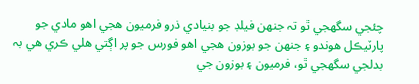چئجي سگهجي ٿو تہ جنھن فيلڊ جو بنيادي ذرو فرميون هجي اهو مادي جو پارٽيڪل هوندو ۽ جنهن جو بوزون هجي اهو فورس جو پر اڳتي هلي ڪري هي بہ بدلجي سگهجي ٿو، فرميون ۽ بوزون جي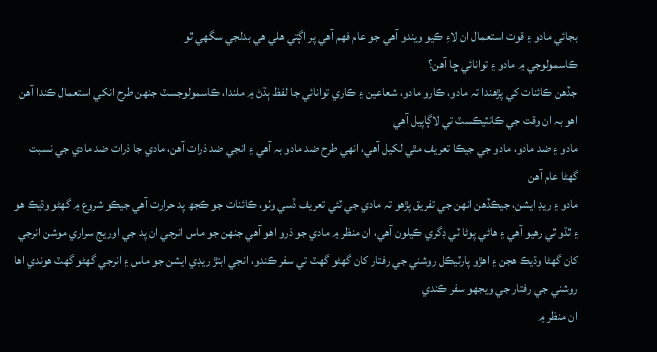بجائي مادو ۽ قوت استعمال ان لاءِ ڪيو ويندو آهي جو عام فهم آهي پر اڳتي هلي هي بدلجي سگهي ٿو
ڪاسمولوجي ۾ مادو ۽ توانائي ڇا آهن؟
جڏهن ڪائنات کي پڙهندا تہ مادو، ڪارو مادو، شعاعين ۽ ڪاري توانائي جا لفظ ٻڌڻ ۾ ملندا، ڪاسمولوجسٽ جنھن طرح انکي استعمال ڪندا آهن اهو بہ ان وقت جي ڪانٽيڪسٽ تي لاڳاپيل آهي
مادو ۽ ضد مادو، مادو جي جيڪا تعريف مٿي لکيل آهي، انهي طرح ضد مادو بہ آهي ۽ انجي ضد ذرات آهن، مادي جا ذرات ضد مادي جي نسبت گهڻا عام آهن
مادو ۽ ريڊ ايشن، جيڪڏهن انھن جي تفريق پڙهو تہ مادي جي ٽئي تعريف ڏسي وٺو، ڪائنات جو ڪجھ پد حرارت آهي جيڪو شروع ۾ گهڻو وڌيڪ هو ۽ ٿڌو ٿي رهيو آهي ۽ هاڻي پوڻا ٽي ڊگري ڪيلون آهي، ان منظر ۾ مادي جو ذرو اهو آهي جنھن جو ماس انرجي ان پد جي اوريج سراري موشن انرجي کان گهڻا وڌيڪ هجن ۽ اهڙو پارٽيڪل روشني جي رفتار کان گهڻو گهٽ تي سفر ڪندو، انجي ابتڙ ريڊي ايشن جو ماس ۽ انرجي گهڻو گهٽ هوندي اها روشني جي رفتار جي ويجهو سفر ڪندي
ان منظر ۾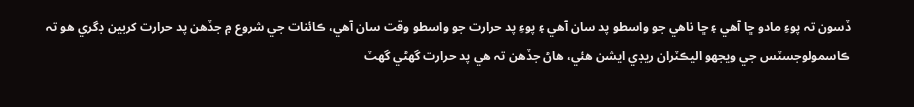ڏسون تہ پوءِ مادو ڇا آهي ۽ ڇا ناهي جو واسطو پد سان آهي ۽ پوءِ پد حرارت جو واسطو وقت سان آهي، ڪائنات جي شروع ۾ جڏهن پد حرارت کربين ڊگري هو تہ ڪاسمولوجسٽس جي ويجهو اليڪٽران ريڊي ايشن هئي، هاڻ جڏهن تہ هي پد حرارت گهڻي گهٽ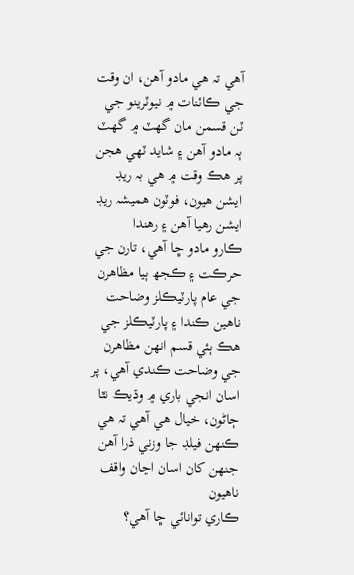آهي تہ هي مادو آهن، ان وقت جي ڪائنات ۾ نيوٽرينو جي ٽن قسمن مان گهٽ ۾ گهٽ ٻہ مادو آهن ۽ شايد ٽهي هجن پر هڪ وقت ۾ هي بہ ريڊ ايشن هيون، فوٽون هميشہ ريڊ ايشن رهيا آهن ۽ رهندا
ڪارو مادو ڇا آهي، تارن جي حرڪت ۽ ڪجھ ٻيا مظاهرن جي عام پارٽيڪلز وضاحت ناهين ڪندا ۽ پارٽيڪلز جي هڪ ٻئي قسم انهن مظاهرن جي وضاحت ڪندي آهي، پر اسان انجي باري ۾ وڌيڪ نٿا ڄاڻون، خيال هي آهي تہ هي ڪنھن فيلڊ جا وزني ذرا آهن جنھن کان اسان اڃان واقف ناهيون
ڪاري توانائي ڇا آهي؟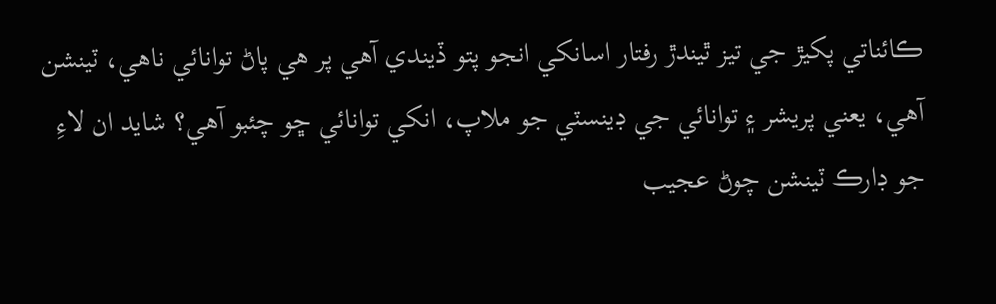ڪائناتي پکيڙ جي تيز ٿيندڙ رفتار اسانکي انجو پتو ڏيندي آهي پر هي پاڻ توانائي ناهي، ٽينشن آهي، يعني پريشر ۽ توانائي جي ڊينسٽي جو ملاپ، انکي توانائي ڇو چئبو آهي؟ شايد ان لاءِ جو ڊارڪ ٽينشن چوڻ عجيب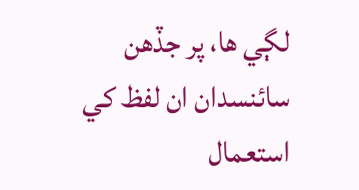لڳي ها، پر جڏهن سائنسدان ان لفظ کي استعمال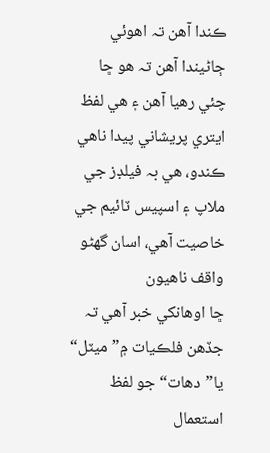ڪندا آهن تہ اهوئي ڄاڻيندا آهن تہ هو ڇا چئي رهيا آهن ۽ هي لفظ ايتري پريشاني پيدا ناهي ڪندو، هي بہ فيلڊز جي ملاپ ۽ اسپيس ٽائيم جي خاصيت آهي، اسان گهڻو واقف ناهيون
ڇا اوهانکي خبر آهي تہ جڏهن فلڪيات ۾”ميٽل“ يا”دهات“ جو لفظ استعمال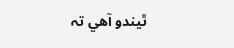ٿيندو آهي تہ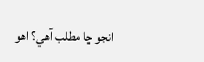انجو ڇا مطلب آهي؟ اهو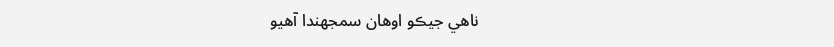ناهي جيڪو اوهان سمجهندا آهيو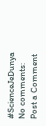#ScienceJeDunya
No comments:
Post a Comment